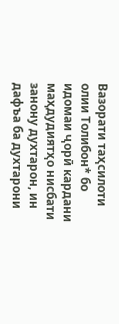Вазорати таҳсилоти олии Толибон* бо идомаи ҷорӣ кардани маҳдудиятҳо нисбати занону духтарон, ин дафъа ба духтарони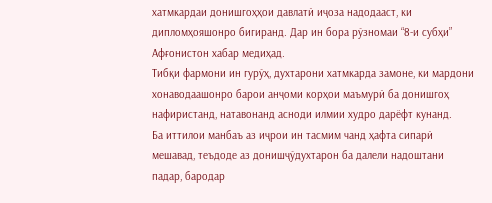хатмкардаи донишгоҳҳои давлатӣ иҷоза надодааст, ки дипломҳояшонро бигиранд. Дар ин бора рӯзномаи “8-и субҳи” Афғонистон хабар медиҳад.
Тибқи фармони ин гурӯҳ, духтарони хатмкарда замоне, ки мардони хонаводаашонро барои анҷоми корҳои маъмурӣ ба донишгоҳ нафиристанд, натавонанд асноди илмии худро дарёфт кунанд.
Ба иттилои манбаъ аз иҷрои ин тасмим чанд ҳафта сипарӣ мешавад, теъдоде аз донишҷӯдухтарон ба далели надоштани падар, бародар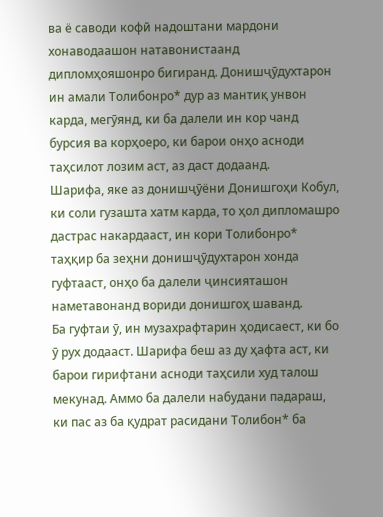ва ё саводи кофӣ надоштани мардони хонаводаашон натавонистаанд дипломҳояшонро бигиранд. Донишҷӯдухтарон ин амали Толибонро* дур аз мантиқ унвон карда, мегӯянд, ки ба далели ин кор чанд бурсия ва корҳоеро, ки барои онҳо асноди таҳсилот лозим аст, аз даст додаанд.
Шарифа, яке аз донишҷӯёни Донишгоҳи Кобул, ки соли гузашта хатм карда, то ҳол дипломашро дастрас накардааст, ин кори Толибонро* таҳқир ба зеҳни донишҷӯдухтарон хонда гуфтааст, онҳо ба далели ҷинсияташон наметавонанд вориди донишгоҳ шаванд.
Ба гуфтаи ӯ, ин музахрафтарин ҳодисаест, ки бо ӯ рух додааст. Шарифа беш аз ду ҳафта аст, ки барои гирифтани асноди таҳсили худ талош мекунад. Аммо ба далели набудани падараш, ки пас аз ба қудрат расидани Толибон* ба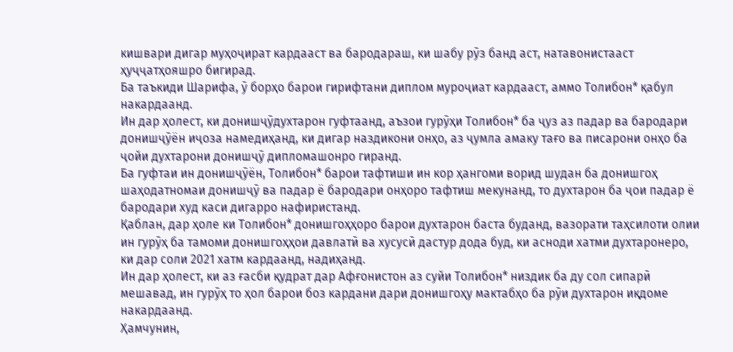кишвари дигар муҳоҷират кардааст ва бародараш, ки шабу рӯз банд аст, натавонистааст ҳуҷҷатҳояшро бигирад.
Ба таъкиди Шарифа, ӯ борҳо барои гирифтани диплом муроҷиат кардааст, аммо Толибон* қабул накардаанд.
Ин дар ҳолест, ки донишҷӯдухтарон гуфтаанд, аъзои гурӯҳи Толибон* ба ҷуз аз падар ва бародари донишҷӯён иҷоза намедиҳанд, ки дигар наздикони онҳо, аз ҷумла амаку тағо ва писарони онҳо ба ҷойи духтарони донишҷӯ дипломашонро гиранд.
Ба гуфтаи ин донишҷӯён, Толибон* барои тафтиши ин кор ҳангоми ворид шудан ба донишгоҳ шаҳодатномаи донишҷӯ ва падар ё бародари онҳоро тафтиш мекунанд, то духтарон ба ҷои падар ё бародари худ каси дигарро нафиристанд.
Қаблан, дар ҳоле ки Толибон* донишгоҳҳоро барои духтарон баста буданд, вазорати таҳсилоти олии ин гурӯҳ ба тамоми донишгоҳҳои давлатӣ ва хусусӣ дастур дода буд, ки асноди хатми духтаронеро, ки дар соли 2021 хатм кардаанд, надиҳанд.
Ин дар ҳолест, ки аз ғасби қудрат дар Афғонистон аз суйи Толибон* низдик ба ду сол сипарӣ мешавад, ин гурӯҳ то ҳол барои боз кардани дари донишгоҳу мактабҳо ба рӯи духтарон иқдоме накардаанд.
Ҳамчунин,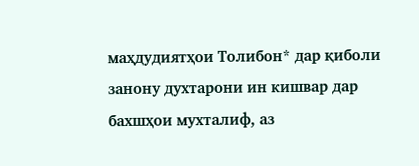маҳдудиятҳои Толибон* дар қиболи занону духтарони ин кишвар дар бахшҳои мухталиф, аз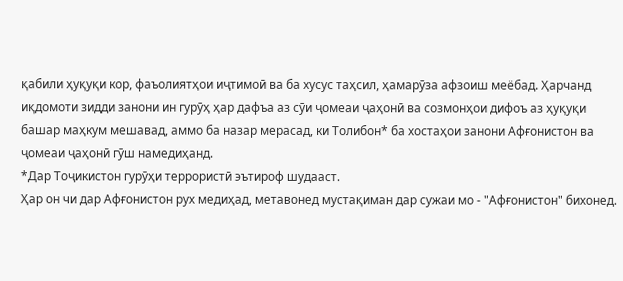қабили ҳуқуқи кор, фаъолиятҳои иҷтимоӣ ва ба хусус таҳсил, ҳамарӯза афзоиш меёбад. Ҳарчанд иқдомоти зидди занони ин гурӯҳ ҳар дафъа аз сӯи ҷомеаи ҷаҳонӣ ва созмонҳои дифоъ аз ҳуқуқи башар маҳкум мешавад, аммо ба назар мерасад, ки Толибон* ба хостаҳои занони Афғонистон ва ҷомеаи ҷаҳонӣ гӯш намедиҳанд.
*Дар Тоҷикистон гурӯҳи террористӣ эътироф шудааст.
Ҳар он чи дар Афғонистон рух медиҳад, метавонед мустақиман дар сужаи мо - "Афғонистон" бихонед.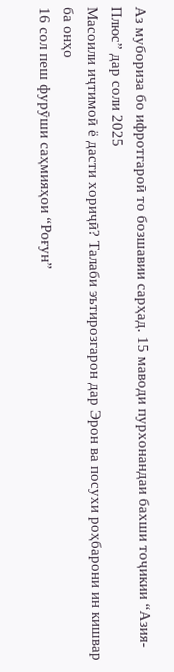Аз мубориза бо ифротгароӣ то бозшавии сарҳад. 15 маводи пурхонандаи бахши тоҷикии “Азия-Плюс” дар соли 2025
Масоили иҷтимоӣ ё дасти хориҷӣ? Талаби эътирозгарон дар Эрон ва посухи роҳбарони ин кишвар ба онҳо
16 сол пеш фурӯши саҳмияҳои “Роғун”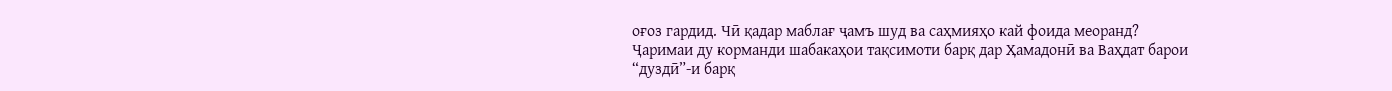оғоз гардид. Чӣ қадар маблағ ҷамъ шуд ва саҳмияҳо кай фоида меоранд?
Ҷаримаи ду корманди шабакаҳои тақсимоти барқ дар Ҳамадонӣ ва Ваҳдат барои “дуздӣ”-и барқ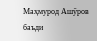Маҳмурод Ашӯров баъди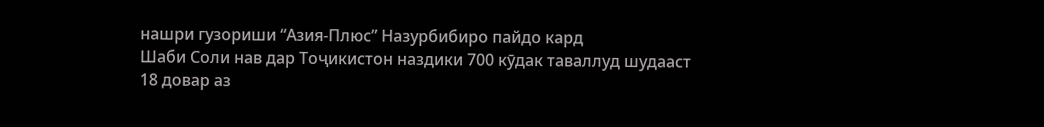нашри гузориши “Азия-Плюс” Назурбибиро пайдо кард
Шаби Соли нав дар Тоҷикистон наздики 700 кӯдак таваллуд шудааст
18 довар аз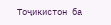Тоҷикистон ба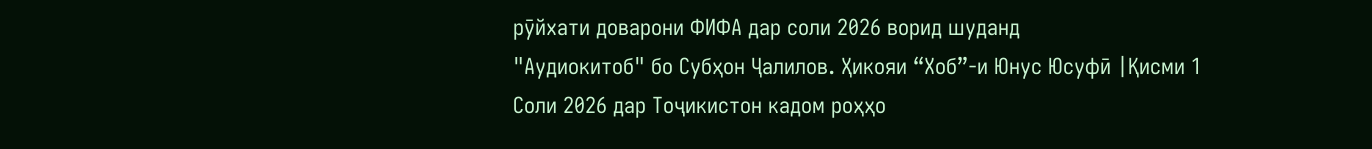рӯйхати доварони ФИФА дар соли 2026 ворид шуданд
"Аудиокитоб" бо Субҳон Ҷалилов. Ҳикояи “Хоб”-и Юнус Юсуфӣ |Қисми 1
Соли 2026 дар Тоҷикистон кадом роҳҳо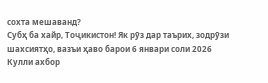сохта мешаванд?
Субҳ ба хайр, Тоҷикистон! Як рӯз дар таърих, зодрӯзи шахсиятҳо, вазъи ҳаво барои 6 январи соли 2026
Кулли ахбор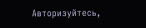Авторизуйтесь,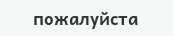пожалуйста